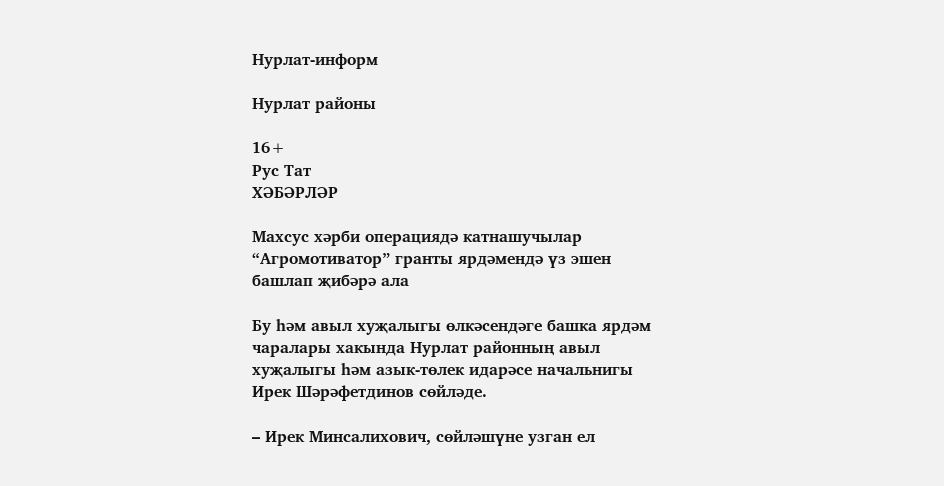Нурлат-информ

Нурлат районы

16+
Рус Тат
ХӘБӘРЛӘР

Махсус хәрби операциядә катнашучылар “Агромотиватор” гранты ярдәмендә үз эшен башлап җибәрә ала

Бу һәм авыл хуҗалыгы өлкәсендәге башка ярдәм чаралары хакында Нурлат районның авыл хуҗалыгы һәм азык-төлек идарәсе начальнигы Ирек Шәрәфетдинов сөйләде.

– Ирек Минсалихович, сөйләшүне узган ел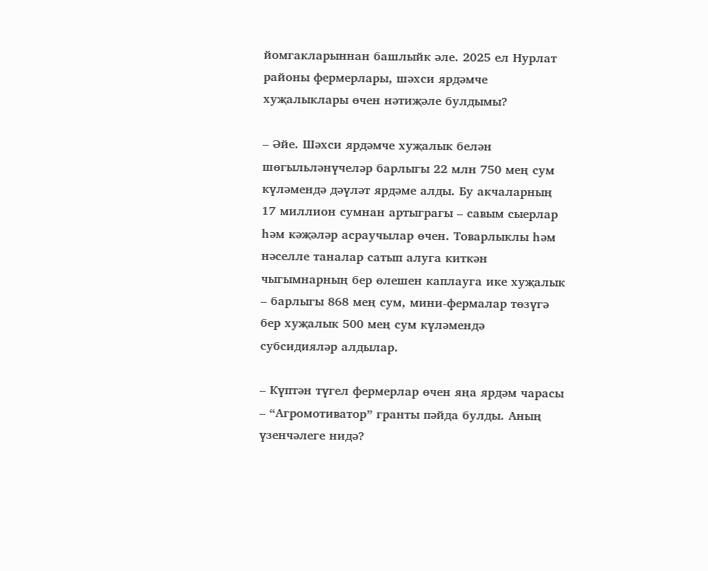йомгакларыннан башлыйк әле. 2025 ел Нурлат районы фермерлары, шәхси ярдәмче хуҗалыклары өчен нәтиҗәле булдымы?

– Әйе. Шәхси ярдәмче хуҗалык белән шөгыльләнүчеләр барлыгы 22 млн 750 мең сум күләмендә дәүләт ярдәме алды. Бу акчаларның 17 миллион сумнан артыграгы – савым сыерлар һәм кәҗәләр асраучылар өчен. Товарлыклы һәм нәселле таналар сатып алуга киткән чыгымнарның бер өлешен каплауга ике хуҗалык – барлыгы 868 мең сум, мини-фермалар төзүгә бер хуҗалык 500 мең сум күләмендә субсидияләр алдылар.

– Күптән түгел фермерлар өчен яңа ярдәм чарасы – “Агромотиватор” гранты пәйда булды. Аның үзенчәлеге нидә?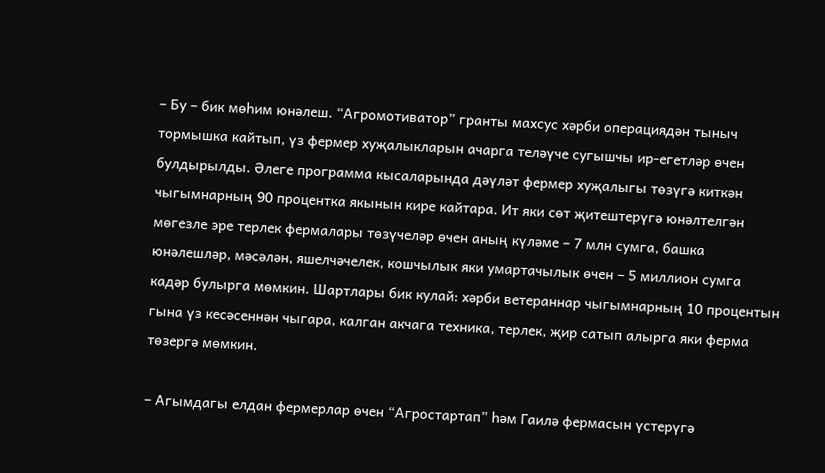– Бу – бик мөһим юнәлеш. “Агромотиватор” гранты махсус хәрби операциядән тыныч тормышка кайтып, үз фермер хуҗалыкларын ачарга теләүче сугышчы ир-егетләр өчен булдырылды. Әлеге программа кысаларында дәүләт фермер хуҗалыгы төзүгә киткән чыгымнарның 90 процентка якынын кире кайтара. Ит яки сөт җитештерүгә юнәлтелгән мөгезле эре терлек фермалары төзүчеләр өчен аның күләме – 7 млн сумга, башка юнәлешләр, мәсәлән, яшелчәчелек, кошчылык яки умартачылык өчен – 5 миллион сумга кадәр булырга мөмкин. Шартлары бик кулай: хәрби ветераннар чыгымнарның 10 процентын гына үз кесәсеннән чыгара, калган акчага техника, терлек, җир сатып алырга яки ферма төзергә мөмкин.

– Агымдагы елдан фермерлар өчен “Агростартап” һәм Гаилә фермасын үстерүгә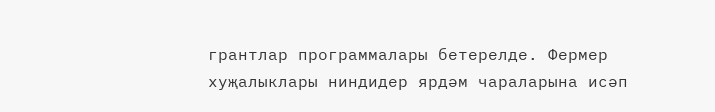грантлар программалары бетерелде. Фермер хуҗалыклары ниндидер ярдәм чараларына исәп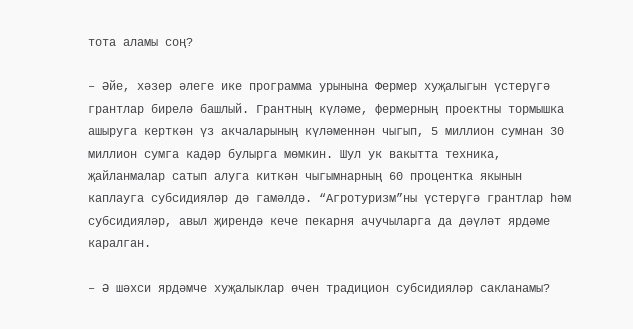тота аламы соң?

– Әйе, хәзер әлеге ике программа урынына Фермер хуҗалыгын үстерүгә грантлар бирелә башлый. Грантның күләме, фермерның проектны тормышка ашыруга керткән үз акчаларының күләменнән чыгып, 5 миллион сумнан 30 миллион сумга кадәр булырга мөмкин. Шул ук вакытта техника, җайланмалар сатып алуга киткән чыгымнарның 60 процентка якынын каплауга субсидияләр дә гамәлдә. “Агротуризм”ны үстерүгә грантлар һәм субсидияләр, авыл җирендә кече пекарня ачучыларга да дәүләт ярдәме каралган.

– Ә шәхси ярдәмче хуҗалыклар өчен традицион субсидияләр сакланамы?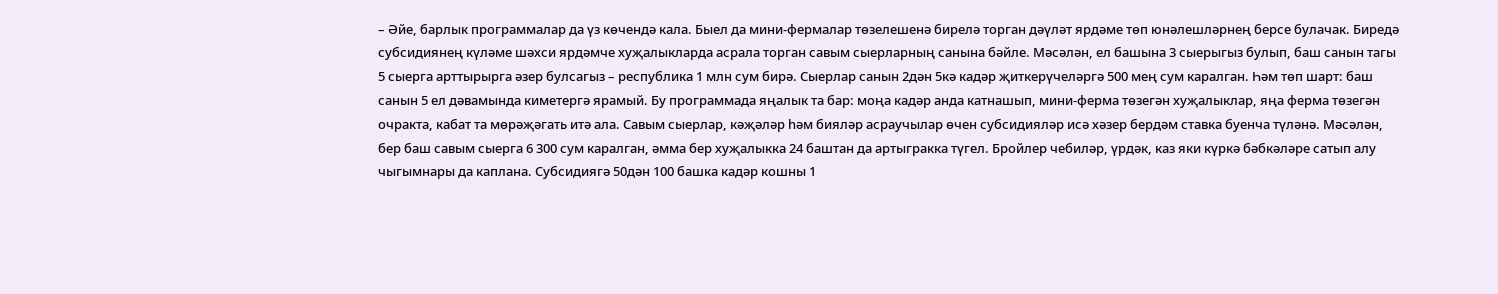– Әйе, барлык программалар да үз көчендә кала. Быел да мини-фермалар төзелешенә бирелә торган дәүләт ярдәме төп юнәлешләрнең берсе булачак. Биредә субсидиянең күләме шәхси ярдәмче хуҗалыкларда асрала торган савым сыерларның санына бәйле. Мәсәлән, ел башына 3 сыерыгыз булып, баш санын тагы 5 сыерга арттырырга әзер булсагыз – республика 1 млн сум бирә. Сыерлар санын 2дән 5кә кадәр җиткерүчеләргә 500 мең сум каралган. Һәм төп шарт: баш санын 5 ел дәвамында киметергә ярамый. Бу программада яңалык та бар: моңа кадәр анда катнашып, мини-ферма төзегән хуҗалыклар, яңа ферма төзегән очракта, кабат та мөрәҗәгать итә ала. Савым сыерлар, кәҗәләр һәм бияләр асраучылар өчен субсидияләр исә хәзер бердәм ставка буенча түләнә. Мәсәлән, бер баш савым сыерга 6 300 сум каралган, әмма бер хуҗалыкка 24 баштан да артыгракка түгел. Бройлер чебиләр, үрдәк, каз яки күркә бәбкәләре сатып алу чыгымнары да каплана. Субсидиягә 50дән 100 башка кадәр кошны 1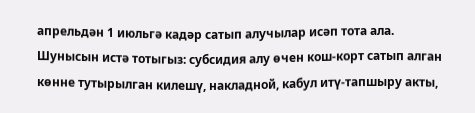апрельдән 1 июльгә кадәр сатып алучылар исәп тота ала. Шунысын истә тотыгыз: субсидия алу өчен кош-корт сатып алган көнне тутырылган килешү, накладной, кабул итү-тапшыру акты,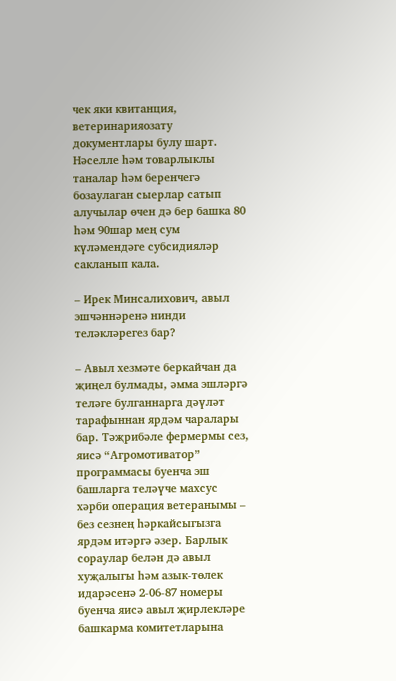чек яки квитанция, ветеринарияозату документлары булу шарт. Нәселле һәм товарлыклы таналар һәм беренчегә бозаулаган сыерлар сатып алучылар өчен дә бер башка 80 һәм 90шар мең сум күләмендәге субсидияләр сакланып кала.

– Ирек Минсалихович, авыл эшчәннәренә нинди теләкләрегез бар?

– Авыл хезмәте беркайчан да җиңел булмады, әмма эшләргә теләге булганнарга дәүләт тарафыннан ярдәм чаралары бар. Тәҗрибәле фермермы сез, яисә “Агромотиватор” программасы буенча эш башларга теләүче махсус хәрби операция ветеранымы – без сезнең һәркайсыгызга ярдәм итәргә әзер. Барлык сораулар белән дә авыл хуҗалыгы һәм азык-төлек идарәсенә 2-06-87 номеры буенча яисә авыл җирлекләре башкарма комитетларына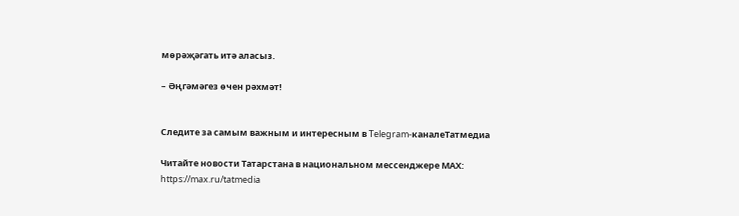мөрәҗәгать итә аласыз.

– Әңгәмәгез өчен рәхмәт!


Следите за самым важным и интересным в Telegram-каналеТатмедиа

Читайте новости Татарстана в национальном мессенджере MАХ: https://max.ru/tatmedia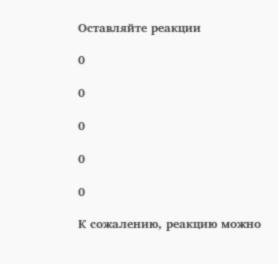Оставляйте реакции

0

0

0

0

0

К сожалению, реакцию можно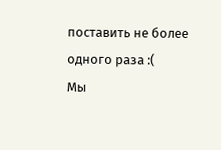поставить не более одного раза :(
Мы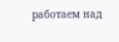работаем над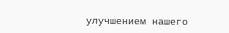улучшением нашего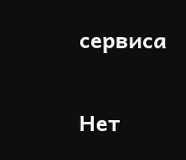сервиса

Нет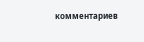комментариев